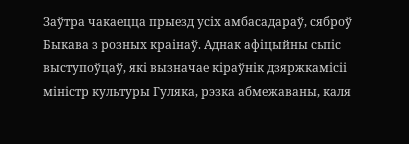Заўтра чакаецца прыезд усіх амбасадараў, сяброў Быкава з розных краінаў. Аднак афіцыйны сьпіс выступоўцаў, які вызначае кіраўнік дзяржкамісіі міністр культуры Гуляка, рэзка абмежаваны, каля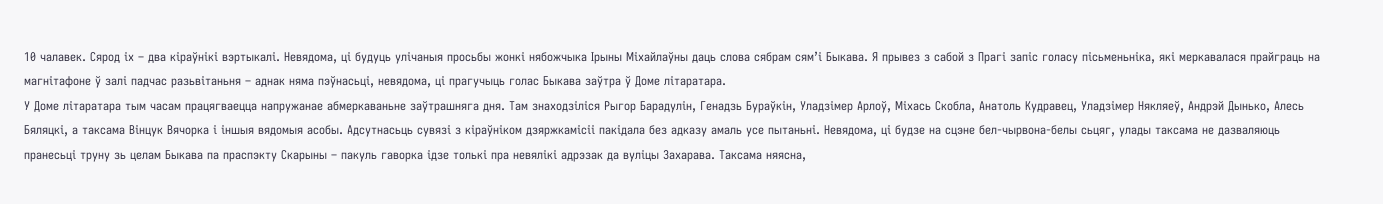10 чалавек. Сярод іх – два кіраўнікі вэртыкалі. Невядома, ці будуць улічаныя просьбы жонкі нябожчыка Ірыны Міхайлаўны даць слова сябрам сям’і Быкава. Я прывез з сабой з Прагі запіс голасу пісьменьніка, які меркавалася прайграць на магнітафоне ў залі падчас разьвітаньня – аднак няма пэўнасьці, невядома, ці прагучыць голас Быкава заўтра ў Доме літаратара.
У Доме літаратара тым часам працягваецца напружанае абмеркаваньне заўтрашняга дня. Там знаходзіліся Рыгор Барадулін, Генадзь Бураўкін, Уладзімер Арлоў, Міхась Скобла, Анатоль Кудравец, Уладзімер Някляеў, Андрэй Дынько, Алесь Бяляцкі, а таксама Вінцук Вячорка і іншыя вядомыя асобы. Адсутнасьць сувязі з кіраўніком дзяржкамісіі пакідала без адказу амаль усе пытаньні. Невядома, ці будзе на сцэне бел-чырвона-белы сьцяг, улады таксама не дазваляюць пранесьці труну зь целам Быкава па праспэкту Скарыны – пакуль гаворка ідзе толькі пра невялікі адрэзак да вуліцы Захарава. Таксама няясна,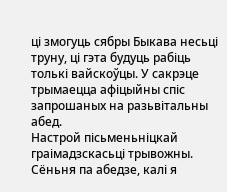ці змогуць сябры Быкава несьці труну, ці гэта будуць рабіць толькі вайскоўцы. У сакрэце трымаецца афіцыйны спіс запрошаных на разьвітальны абед.
Настрой пісьменьніцкай граімадзскасьці трывожны.
Сёньня па абедзе, калі я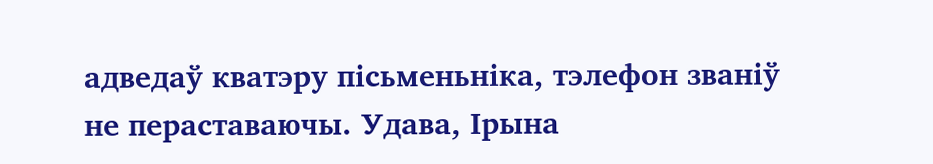адведаў кватэру пісьменьніка, тэлефон званіў не пераставаючы. Удава, Ірына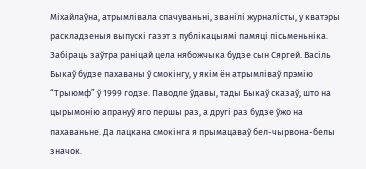Міхайлаўна, атрымлівала спачуваньні, званілі журналісты, у кватэры раскладзеныя выпускі газэт з публікацыямі памяці пісьменьніка. Забіраць заўтра раніцай цела нябожчыка будзе сын Сяргей. Васіль Быкаў будзе пахаваны ў смокінгу, у якім ён атрымліваў прэмію “Трыюмф” ў 1999 годзе. Паводле ўдавы, тады Быкаў сказаў, што на цырымонію апрануў яго першы раз, а другі раз будзе ўжо на пахаваньне. Да лацкана смокінга я прымацаваў бел-чырвона-белы значок.